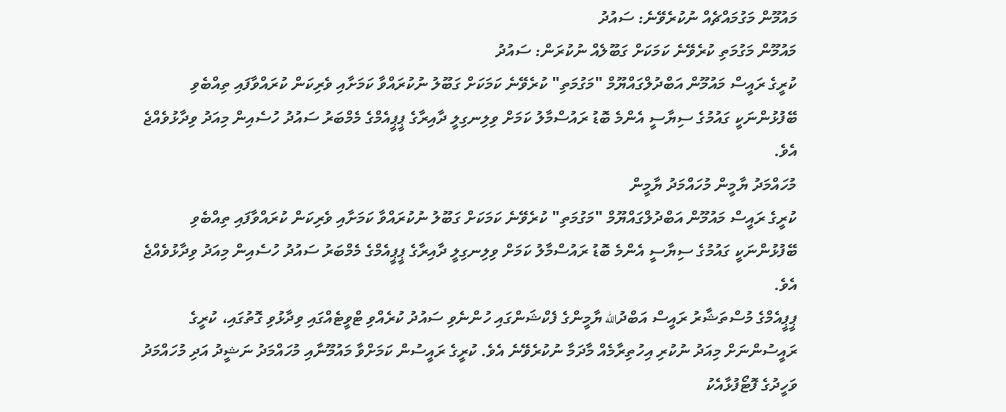މައުމޫން މަގުމައްޗެއް ނުކުރެވޭނެ: ސައުދު
މައުމޫން މަގުމަތި ކުރެވޭނެ ކަމަކަށް ގަބޫލެއް ނުކުރަން: ސައުދު
ކުރީގެ ރައީސް މައުމޫން އަބްދުލްގައްޔޫމް "މަގުމަތި" ކުރެވޭނެ ކަމަކަށް ގަބޫލު ނުކުރައްވާ ކަމަށާއި ވެރިކަން ކުރައްވާފައި ތިއްބެވި ބޭފުޅުންނަކީ ގައުމުގެ ސިޔާސީ އެންމެ ބޮޑު ރައުސްމާލު ކަމަށް ވިލިނގިލީ ދާއިރާގެ ޕީޕީއެމްގެ މެމްބަރު ސައުދު ހުސެއިން މިއަދު ވިދާޅުވެއްޖެ އެވެ.
މުހައްމަދު ޔާމީން މުހައްމަދު ޔާމީން
ކުރީގެ ރައީސް މައުމޫން އަބްދުލްގައްޔޫމް "މަގުމަތި" ކުރެވޭނެ ކަމަކަށް ގަބޫލު ނުކުރައްވާ ކަމަށާއި ވެރިކަން ކުރައްވާފައި ތިއްބެވި ބޭފުޅުންނަކީ ގައުމުގެ ސިޔާސީ އެންމެ ބޮޑު ރައުސްމާލު ކަމަށް ވިލިނގިލީ ދާއިރާގެ ޕީޕީއެމްގެ މެމްބަރު ސައުދު ހުސެއިން މިއަދު ވިދާޅުވެއްޖެ އެވެ.
ޕީޕީއެމްގެ މުސްތަޝާރު ރައީސް އަބްދުالله ޔާމީންގެ ފެކްޝަންގައި ހުންނެވި ސައުދު ކުރެއްވި ޓްވީޓެއްގައި ވިދާޅުވި ގޮތުގައި، ކުރީގެ ރައީސުންނަށް މިއަދު ނުކުރި އިހުތިރާމެއް މާދަމާ ނުކުރެވޭނެ އެވެ. ކުރީގެ ރައީސުން ކަމަށްވާ މައުމޫނާއި މުހައްމަދު ނަޝީދު އަދި މުހައްމަދު ވަހީދުގެ ފޮޓޯފުޅާއެކު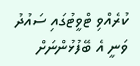ކުރެއްވި ޓްވީޓުގައި ސައުދު ވަނީ އެ ބޭފުޅުންނަށް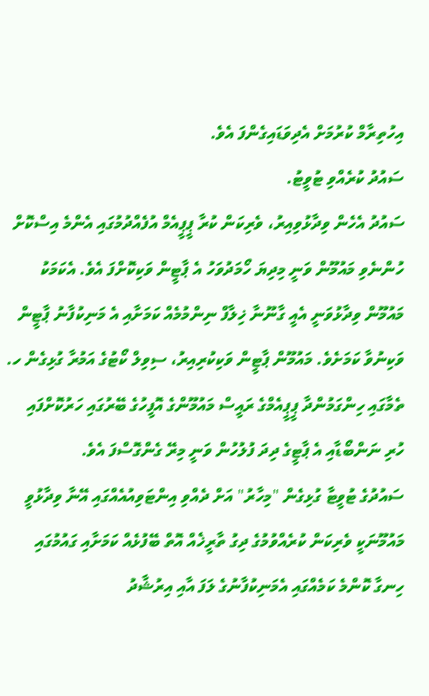އިހުތިރާމް ކުރުމަށް އެދިވަޑައިގެންފަ އެވެ.
ސައުދު ކުރެއްވި ޓުވީޓު.
ސައުދު އެހެން ވިދާޅުވިއިރު، ވެރިކަން ކުރާ ޕީޕީއެމް އުފެއްދުމުގައި އެންމެ އިސްކޮށް ހުންނެވި މައުމޫން ވަނީ މިދިޔަ ހޯމަދުވަހު އެ ޕާޓީން ވަކިކޮށްފަ އެވެ. އެކަމަކު މައުމޫން ވިދާޅުވަނީ އެއީ ގާނޫނާ ޚިލާފް ނިންމުމެއް ކަމަށާއި އެ މަނިކުފާނު ޕާޓީން ވަކިނުވާ ކަމަށެވެ. މައުމޫން ޕާޓީން ވަކިކުރިއިރު، ސިވިލް ކޯޓުގެ އަމުރާ ގުޅިގެން ހ. ތެމާގައި ހިންގަމުންދާ ޕީޕީއެމްގެ ރައީސް މައުމޫންގެ އޮފީހުގެ ބޭރުގައި ހަރުކޮށްފައި ހުރި ނަންބޯޑާއި އެ ޕާޓީގެ ދިދަ ފުލުހުން ވަނީ މިރޭ ގެންގޮސްފަ އެވެ.
ސައުދުގެ ޓުވީޓާ ގުޅިގެން "މިހާރު" އަށް ދެއްވި އިންޓަވިއުއެއްގައި އޭނާ ވިދާޅުވީ މައުމޫނަކީ ވެރިކަން ކުރެއްވުމުގެ ދިގު ތާރީޚެއް އޮތް ބޭފުޅެއް ކަމަށާއި ގައުމުގައި ހިނގާ ކޮންމެ ކަމެއްގައި އެމަނިކުފާނުގެ ލަފަ އާއި އިރުޝާދު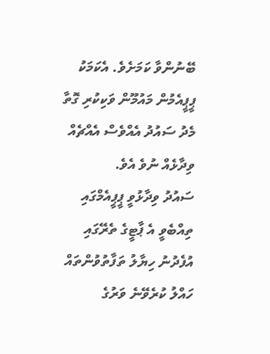ބޭނުންވާ ކަމަށެވެ. އެކަމަކު ޕީޕީއެމުން މައުމޫން ވަކިކުރި ގޮތާ މެދު ސައުދު އެއްވެސް އެއްޗެއް ވިދާޅެއް ނުވެ އެވެ.
ސައުދު ވިދާޅުވީ ޕީޕީއެމްގައި ތިއްބެވީ އެ ޕާޓީގެ ތެރޭގައި އުފެދުނު ހިޔާލު ތަފާތުވުންތައް ހައްލު ކުރެވޭނެ ވަރުގެ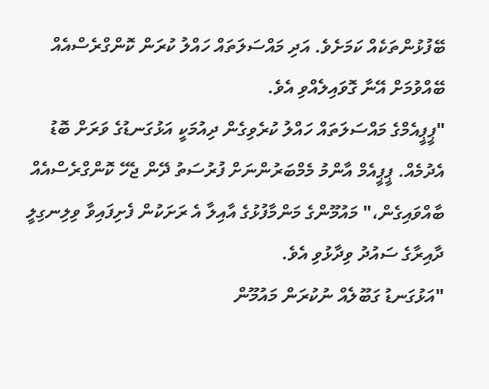ބޭފުޅުންތަކެއް ކަމަށެވެ. އަދި މައްސަލަތައް ހައްލު ކުރަން ކޮންގްރެސްއެއް ބޭއްވުމަށް އޭނާ ގޮވައިލެއްވި އެވެ.
"ޕީޕީއެމްގެ މައްސަލަތައް ހައްލު ކުރެވިގެން ދިއުމަކީ އަޅުގަނޑުގެ ވަރަށް ބޮޑު އެދުމެއް. ޕީޕީއެމް އާންމު މެމްބަރުންނަށް ފުރުސަތު ދޭން ޖެހޭ ކޮންގްރެސްއެއް ބާއްވައިގެން،" މައުމޫންގެ މަންމާފުޅުގެ އާއިލާ އެ ރަށަކުން ފެށިފައިވާ ވިލިނގިލީ ދާއިރާގެ ސައުދު ވިދާޅުވި އެވެ.
"އަޅުގަނޑު ގަބޫލެއް ނުކުރަން މައުމޫން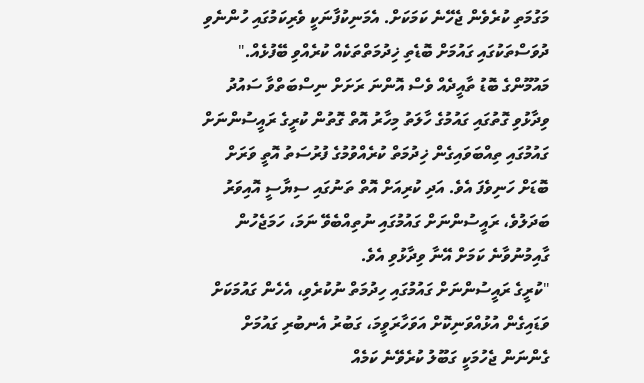މަގުމަތި ކުރެވެން ޖެހޭނެ ކަމަކަށް. އެމަނިކުފާނަކީ ވެރިކަމުގައި ހުންނެވި ދުވަސްތަކުގައި ގައުމަށް ބޮޑެތި ޚިދުމަތްތަކެއް ކުރެއްވި ބޭފުޅެއް."
މައުމޫންގެ ބޮޑު ތާއީދެއް ވެސް އޮންނަ ރަށަށް ނިސްބަތްވާ ސައުދު ވިދާޅުވި ގޮތުގައި ގައުމުގެ ހާލަތު މިހާރު އޮތް ގޮތުން ކުރީގެ ރައީސުންނަށް ގައުމުގައި ތިއްބަވައިގެން ޚިދުމަތް ކުރެއްވުމުގެ ފުރުސަތު އޮތީ ވަރަށް ބޮޑަށް ހަނިވެފަ އެވެ. އަދި ކުރިއަށް އޮތް ތަނުގައި ސިޔާސީ އޮއިވަރު ބަދަލުވެ، ރައީސުންނަށް ގައުމުގައި ނުތިއްބެވޭ ނަމަ، ހަމަޖެހުން ގާއިމުނުވާނެ ކަމަށް އޭނާ ވިދާޅުވި އެވެ.
"ކުރީގެ ރައީސުންނަށް ގައުމުގައި ހިދުމަތް ނުކުރެވި، އެހެން ގައުމަކަށް ވަޑައިގެން އުޅުއްވަނިކޮށް އަވަހާރަވީމަ، ގަބުރު އެނބުރި ގައުމަށް ގެންނަން ޖެހުމަކީ ގަބޫލު ކުރެވޭނެ ކަމެއް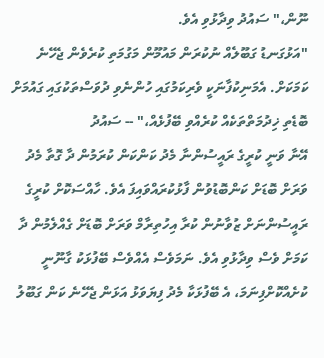ނޫން،" ސައުދު ވިދާޅުވި އެވެ.
"އަޅުގަނޑު ގަބޫލެއް ނުކުރަން މައުމޫން މަގުމަތި ކުރެވެން ޖެހޭނެ ކަމަކަށް. އެމަނިކުފާނަކީ ވެރިކަމުގައި ހުންނެވި ދުވަސްތަކުގައި ގައުމަށް ބޮޑެތި ޚިދުމަތްތަކެއް ކުރެއްވި ބޭފުޅެއް،" -- ސައުދު
އޭނާ ވަނީ ކުރީގެ ރައީސުންނާ މެދު ކަންކަން ކުރަމުން ދާ ގޮތާ މެދު ވަރަށް ބޮޑަށް ކަންބޮޑުވުން ފާޅުކުރައްވައިފަ އެވެ. ހާއްސަކޮށް ކުރީގެ ރައީސުންނަށް ޒުވާނުން ކުރާ އިހުތިރާމް ވަރަށް ބޮޑަށް ގެއްލެމުން ދާ ކަމަށް ވެސް ވިދާޅުވި އެވެ. ނަމަވެސް އެއްވެސް ބޭފުޅަކު ގާނޫނީ ކުށެއްކޮށްފިނަމަ، އެ ބޭފުޅަކާ މެދު ފިޔަވަޅު އަޅަން ޖެހޭނެ ކަން ގަބޫލު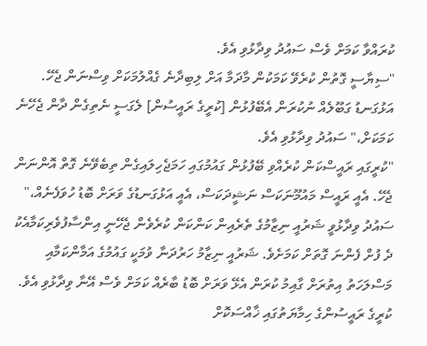ކުރައްވާ ކަމަށް ވެސް ސައުދު ވިދާޅުވި އެވެ.
"ސިޔާސީ ގޮތުން ކުރެވޭ ކަމަކުން މާދަމާ އަށް ލިބިދާނެ ގެއްލުމަކަށް ވިސްނަން ޖެހޭ. އަޅުގަނޑު ގަބޫލެއް ނުކުރަން އެބޭފުޅުން [ކުރީގެ ރައީސުން] ލެގަސީ ނެތިގެން ދާން ޖެހޭނެ ކަމަކަށް،" ސައުދު ވިދާޅުވި އެވެ.
"ކުރީގައި ރައީސްކަން ކުރެއްވި ބޭފުޅުން ގައުމުގައި ހަމަޖެހިލައިގެން ތިބެވޭނެ ގޮތް އޮންނަން ޖެހޭ. އެއީ ރައީސް މައުމޫނަކަސް ނަޝީދަކަސް، އެއީ އަޅުގަނޑުގެ ވަރަށް ބޮޑު ހުވަފެނެއް،"
ސައުދު ވިދާޅުވީ ޝަރުއީ ނިޒާމުގެ ތެރެއިން ކަންކަން ކުރެވެން ޖެހޭނީ އިންސާފުވެރިކަމާއެކު ދެ ފުށް ފެންނަ ގޮތަށް ކަމަށެވެ. ޝަރުއީ ނިޒާމު ހަރުދަނާ ވުމަކީ ގައުމުގެ އަމާންކަމާއި މަސްލަހަތު އިތުރަށް ގާއިމު ކުރަން އެޅޭ ވަރަށް ބޮޑު ބާރެއް ކަމަށް ވެސް އޭނާ ވިދާޅުވި އެވެ.
ކުރީގެ ރައީސުންގެ ހިމާޔަތުގައި ޚާއްސަކޮށް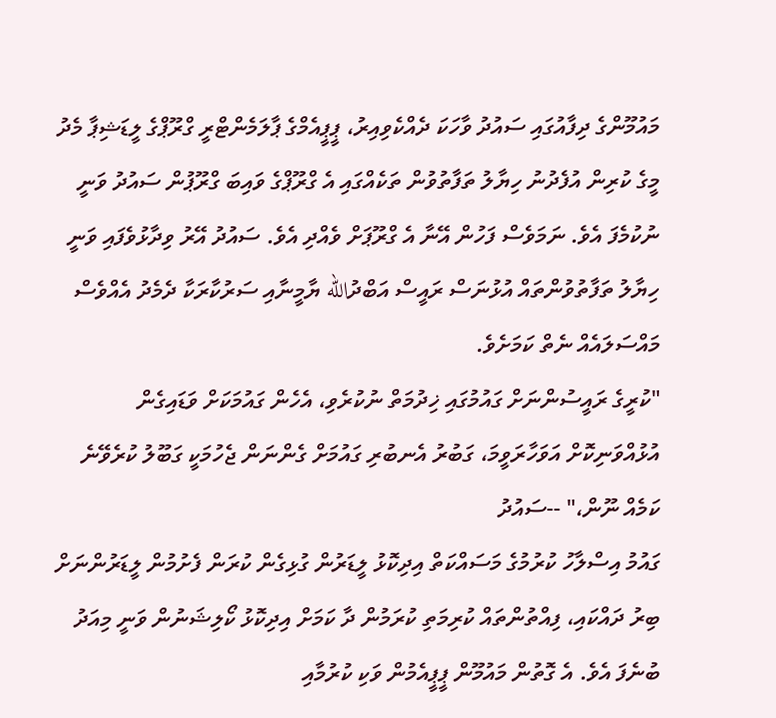މައުމޫންގެ ދިފާއުގައި ސައުދު ވާހަކަ ދެއްކެވިއިރު، ޕީޕީއެމްގެ ޕާލަމެންޓްރީ ގްރޫޕްގެ ލީޑަޝިޕާ މެދު މީގެ ކުރިން އުފެދުނު ހިޔާލު ތަފާތުވުން ތަކެއްގައި އެ ގްރޫޕްގެ ވައިބަ ގްރޫޕުން ސައުދު ވަނީ ނުކުމެފަ އެވެ. ނަމަވެސް ފަހުން އޭނާ އެ ގްރޫޕަށް ވެއްދި އެވެ. ސައުދު އޭރު ވިދާޅުވެފައި ވަނީ ހިޔާލު ތަފާތުވުންތައް އުޅުނަސް ރައީސް އަބްދުالله ޔާމީނާއި ސަރުކާރަކާ ދެމެދު އެއްވެސް މައްސަލައެއް ނެތް ކަމަށެވެ.
"ކުރީގެ ރައީސުންނަށް ގައުމުގައި ޚިދުމަތް ނުކުރެވި، އެހެން ގައުމަކަށް ވަޑައިގެން އުޅުއްވަނިކޮށް އަވަހާރަވީމަ، ގަބުރު އެނބުރި ގައުމަށް ގެންނަން ޖެހުމަކީ ގަބޫލު ކުރެވޭނެ ކަމެއް ނޫން،" --ސައުދު
ގައުމު އިސްލާހު ކުރުމުގެ މަސައްކަތް އިދިކޮޅު ލީޑަރުން ގުޅިގެން ކުރަން ފެށުމުން ލީޑަރުންނަށް ބިރު ދައްކައި، ފިއްތުންތައް ކުރިމަތި ކުރަމުން ދާ ކަމަށް އިދިކޮޅު ކޯލިޝަނުން ވަނީ މިއަދު ބުނެފަ އެވެ. އެ ގޮތުން މައުމޫން ޕީޕީއެމުން ވަކި ކުރުމާއި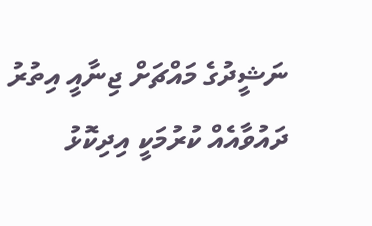ނަޝީދުގެ މައްޗަށް ޖިނާއީ އިތުރު ދައުވާއެއް ކުރުމަކީ އިދިކޮޅު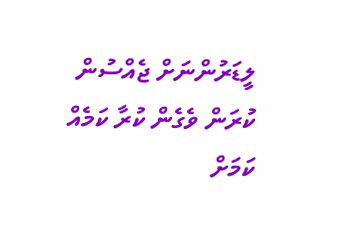ލީޑަރުންނަށް ޖެއްސުން ކުރަން ވެގެން ކުރާ ކަމެއް ކަމަށް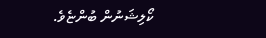ކޯލިޝަނުން ބުންޏެވެ.